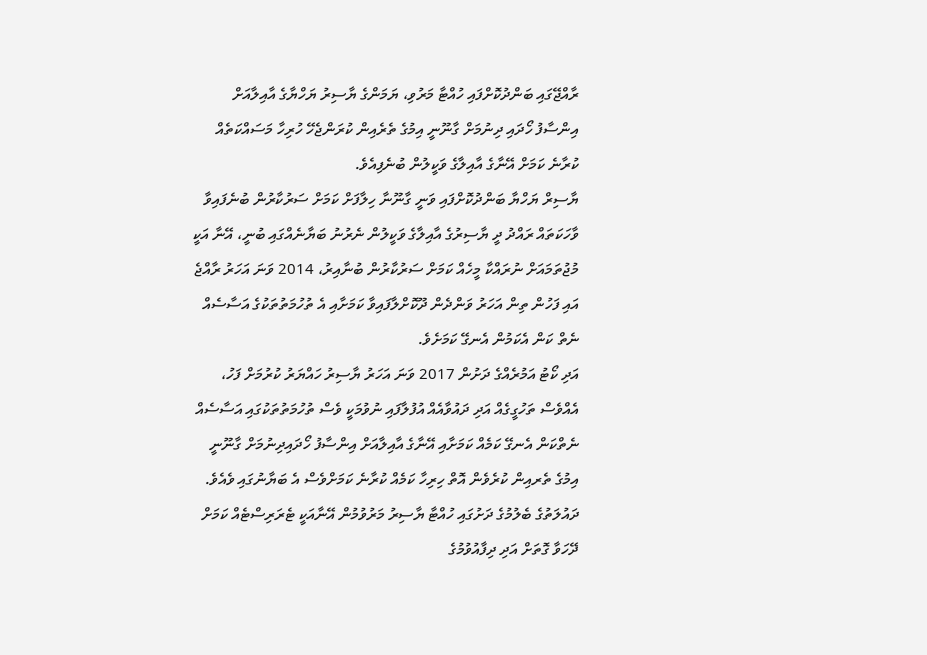ރާއްޖޭގައި ބަންދުކޮށްފައި ހުއްޓާ މަރުވި، ޔަމަންގެ ޔާސިރު ޔަހްޔާގެ އާއިލާއަށް އިންސާފު ހޯދައި ދިނުމަށް ގާނޫނީ އިމުގެ ތެރެއިން ކުރަންޖެހޭ ހުރިހާ މަސައްކަތެއް ކުރާނެ ކަމަށް އޭނާގެ އާއިލާގެ ވަކީލުން ބުނެފިއެވެ.
ޔާސިރް ޔަހްޔާ ބަންދުކޮށްފައި ވަނީ ގާނޫނާ ހިލާފަށް ކަމަށް ސަރުކާރުން ބުނެފައިވާ ވާހަކަތައް ރައްދު ދީ ޔާސިރުގެ އާއިލާގެ ވަކީލުން ނެރުނު ބަޔާނެއްގައި ބުނީ، އޭނާ އަކީ މުޖުތަމައަށް ނުރައްކާ މީހެއް ކަމަށް ސަރުކާރުން ބުނާއިރު، 2014 ވަނަ އަހަރު ރާއްޖެ އައި ފަހުން ތިން އަހަރު ވަންދެން ދޫކޮށްލާފައިވާ ކަމަށާއި އެ ތުހުމަތުތަކުގެ އަސާސެއް ނެތް ކަން އެކަމުން އެނގޭ ކަމަށެވެ.
އަދި ކޯޓު އަމުރެއްގެ ދަށުން 2017 ވަނަ އަހަރު ޔާސިރު ހައްޔަރު ކުރުމަށް ފަހު، އެއްވެސް ތަހުގީގެއް އަދި ދައުވާއެއް އުފުލާފައި ނުވުމަކީ ވެސް ތުހުމަތުތަކުގައި އަސާސެއް ނެތްކަން އެނގޭ ކަމެއް ކަމަށާއި އޭނާގެ އާއިލާއަށް އިންސާފު ހޯދައިދިނުމަށް ގާނޫނީ އިމުގެ ތެރއިން ކުރެވެން އޮތް ހިރިހާ ކަމެއް ކުރާނެ ކަމަށްވެސް އެ ބަޔާނުގައި ވެއެވެ.
ދައުލަތުގެ ބެލުމުގެ ދަށުގައި ހުއްޓާ ޔާސިރު މަރުވުމުން އޭނާއަކީ ޓެރަރިސްޓެއް ކަމަށް ދޭހަވާ ގޮތަށް އަދި ދިފާއުވުމުގެ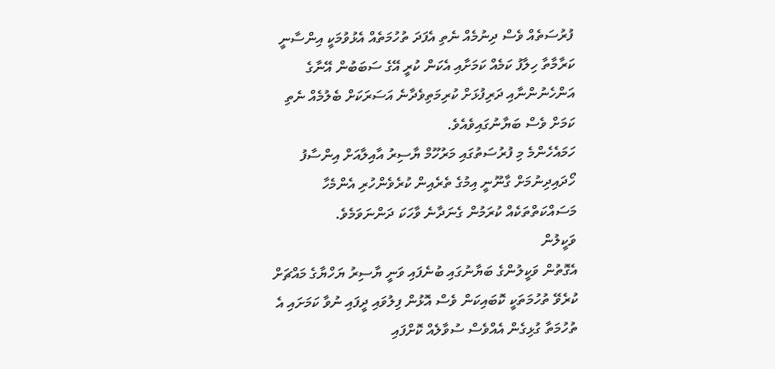ފުރުސަތެއް ވެސް ދިނުމެއް ނެތި އެފަދަ ތުހުމަތެއް އެޅުވުމަކީ އިންސާނީ ކަރާމާތާ ހިލާފު ކަމެއް ކަމަށާއި އެކަން ކުރީ އޭގެ ސަބަބުން އޭނާގެ އަންހެނުންނާއި ދަރިފުޅަށް ކުރިމަތިވެދާނެ އަސަރަކަށް ބެލުމެއް ނެތި ކަމަށް ވެސް ބަޔާނުގައިވެއެވެ.
ހަމައެހެންމެ މި ފުރުސަތުގައި މަރުހޫމް ޔާސިރު އާއިލާއަށް އިންސާފު ހޯދައިދިނުމަށް ގާނޫނީ އިމުގެ ތެރެއިން ކުރެވެންހުރި އެންމެހާ މަސައްކަތްތަކެއް ކުރަމުން ގެނަދާނެ ވާހަކަ ދަންނަވަމެވެ.
ވަކީލުން
އެގޮތުން ވަކީލުންގެ ބަޔާނުގައި ބުނެފައި ވަނީ ޔާސިރު ޔަހްޔާގެ މައްޗަށް ކުރެވޭ ތުހުމަތަކީ ކޮބައިކަން ވެސް އޮޅުން ފިލުވައި ދީފައި ނުވާ ކަމަށައި އެ ތުހުމަތާ ގުޅިގެން އެއްވެސް ސުވާލެއް ކޮށްފައި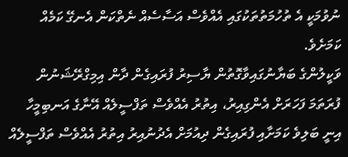ނުވުމަކީ އެ ތުހުމަތުތަކުގައި އެއްވެސް އަސާސެއް ނެތްކަން އެނގޭ ކަމެއް ކަމަށެވެ.
ވަކީލުންގެ ބަޔާނުގައިވާގޮތުން ޔާސިރު ފުރައިގެން ދާން އިމިގްރޭޝަނުން ފުރަތަމަ ފަހަރަށް އެންގިއިރު، އިތުރު އެއްވެސް ތަފްސީލެއް އޭނާގެ އަނބިމީހާ އިނީ ބަލިވެ ކަމަށާއި ފުރައިގެން ދިއުމަށް އެދުނުއިރު އިތުރު އެއްވެސް ތަފްސީލެއް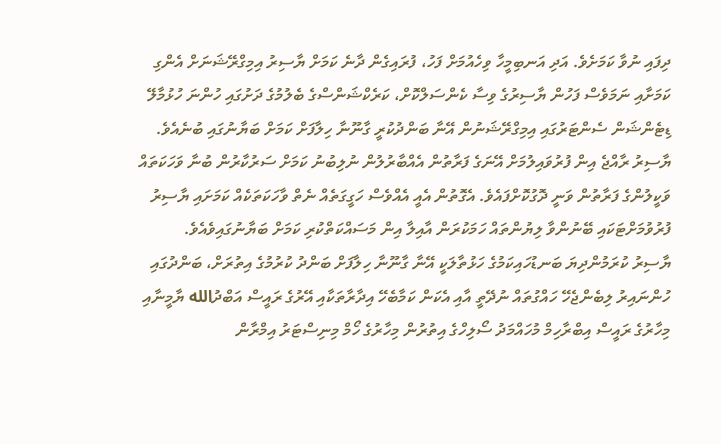ދިފައި ނުވާ ކަމަށެވެ. އަދި އަނބިމީހާ ވިހެއުމަށް ފަހު، ފުރައިގެން ދާނެ ކަމަށް ޔާސިރު އިމިގްރޭޝަނަށް އެންގި ކަމަށާއި ނަމަވެސް ފަހުން ޔާސިރުގެ ވިސާ ކެންސަލްކޮށް، ކަރެކްޝަންސްގެ ބެލުމުގެ ދަށުގައި ހުންނަ ހުޅުމާލޭ ޑިޓެންޝަން ސެންޓަރުގައި އިމިގްރޭޝަނުން އޭނާ ބަންދުކުރީ ގާނޫނާ ހިލާފަށް ކަމަށް ބަޔާނުގައި ބުނެއެވެ.
ޔާސިރު ރާއްޖެ އިން ފުރުވައިލުމަށް އޭނަގެ ފަރާތުން އެއްބާރުލުން ނުލިބުނު ކަމަށް ސަރުކާރުން ބުނާ ވަހަކަތައް ވަކީލުންގެ ފަރާތުން ވަނީ ދޮގުކޮށްފައެވެ. އެގޮތުން އެއީ އެއްވެސް ހަގީގަތެއް ނެތް ވާހަކަތަކެއް ކަމަށައި ޔާސިރު ފުރުވުމަށްޓަކައި ބޭނުންވާ ލިޔުންތައް ހަމަކުރަން އާއިލާ އިން މަސައްކަތްކުރި ކަމަށް ބަޔާނުގައިވެއެވެ.
ޔާސިރު ކުރަމުންދިޔަ ބަނޑުހައިކަމުގެ ހަޅުތާލަކީ އޭނާ ގާނޫނާ ހިލާފަށް ބަންދު ކުރުމުގެ އިތުރަށް، ބަންދުގައި ހުންނައިރު ލިބެންޖެހޭ ހައްގުތައް ނުދޭތީ އާއި އެކަން ކަމާބެހޭ އިދާރާތަކާއި އޭރުގެ ރައީސް އަބްދުالله ޔާމީނާއި މިހާރުގެ ރައީސް އިބްރާހިމް މުހައްމަދު ސޯލިހްގެ އިތުރުން މިހާރުގެ ހޯމް މިނިސްޓަރު އިމްރާން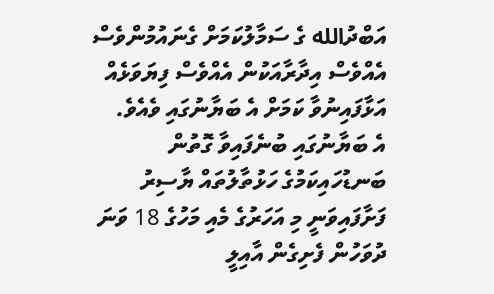އަބްދުالله ގެ ސަމާލުކަމަށް ގެނައުމުންވެސް އެއްވެސް އިދާރާއަކުން އެއްވެސް ފިޔަވަޅެއް އަޅާފައިނުވާ ކަމަށް އެ ބަޔާނުގައި ވެއެވެ.
އެ ބަޔާނުގައި ބުނެފައިވާ ގޮތުން ބަނޑުހައިކަމުގެ ހަޅުތާލުތައް ޔާސިރު ފަށާފައިވަނީ މި އަހަރުގެ މެއި މަހުގެ 18 ވަނަ ދުވަހުން ފެށިގެން އާއިލީ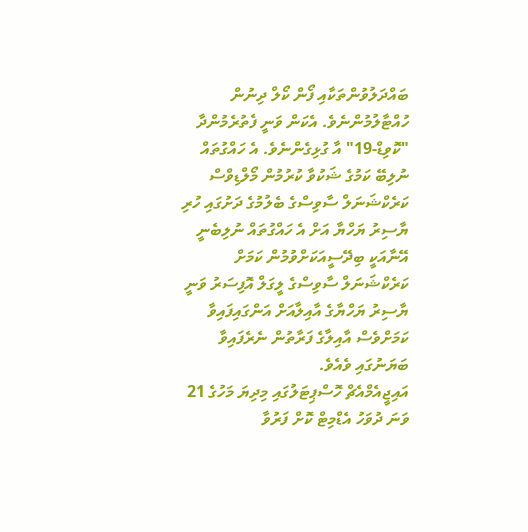ބައްދަލުވުންތަކާއި ފޯން ކޯލް ދިނުން ހުއްޓާލުމުންނެވެ. އެކަން ވަނީ ފެތުރެމުންދާ "ކޮވިޑް-19" އާ ގުޅިގެންނެވެ. އެ ހައްގުތައް ނުލިބޭ ކަމުގެ ޝަކުވާ ކުރުމުން މޯލްޑިވްސް ކަރެކްޝަނަލް ސާވިސްގެ ބެލުމުގެ ދަށުގައި ހުރި ޔާސިރު ޔަހްޔާ އަށް އެ ހައްގުތައް ނުލިބެނީ އޭނާއަކީ ބިދޭސީއަކަށްވުމުން ކަމަށް ކަރެކްޝަނަލް ސާވިސްގެ ލީގަލް އޮފިސަރު ވަނީ ޔާސިރު ޔަހްޔާގެ އާއިލާއަށް އަންގައިފައިވާ ކަމަށްވެސް އާއިލާގެ ފަރާތުން ނެރެފައިވާ ބަޔަނުގައި ވެއެވެ.
އައިޖީއެމްއެޗް ހޮސްޕިޓަލުގައި މިދިޔަ މަހުގެ 21 ވަނަ ދުވަހު އެޑްމިޓް ކޮށް ފަރުވާ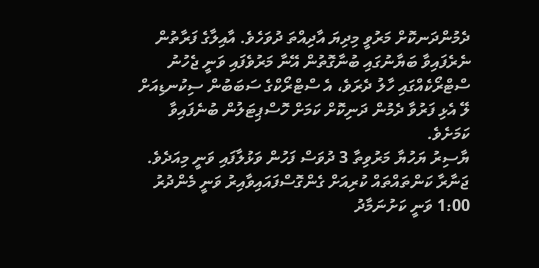ދެމުންދަނކޮށް މަރުވީ މިދިޔަ އާދިއްތަ ދުވަހެވެ. އާއިލާގެ ފަރާތުން ނެރެފައިވާ ބަޔާނުގައި ބުނާގޮތުން އޭނާ މަރުވެފައި ވަނީ ޖެހުނު ސްޓްރޯކެއްގައި ހާލު ދެރަވެ، އެ ސްޓްރޯކްގެ ސަބަބުން ސިކުނޑިއަށް ލޭ އެޅި ފަރުވާ ދެމުން ދަނިކޮށް ކަމަށް ހޮސްޕިޓަލުން ބުނެފައިވާ ކަމަށެވެ.
ޔާސިރު ޔަހުޔާ މަރުވިތާ 3 ދުވަސް ފަހުން ވަޅުލާފައި ވަނީ މިއަދެވެ. ޖަނާރާ ކަންތައްތައް ކުރިއަށް ގެންގޮސްފައައިވާއިރު ވަނީ މެންދުރު 1:00 ވަނީ ކަށުނަމާދު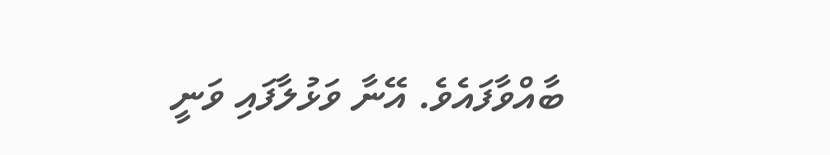ބާއްވާފައެވެ. އޭނާ ވަޅުލާފައި ވަނީ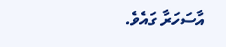އާސަހަރާ ގައެވެ.